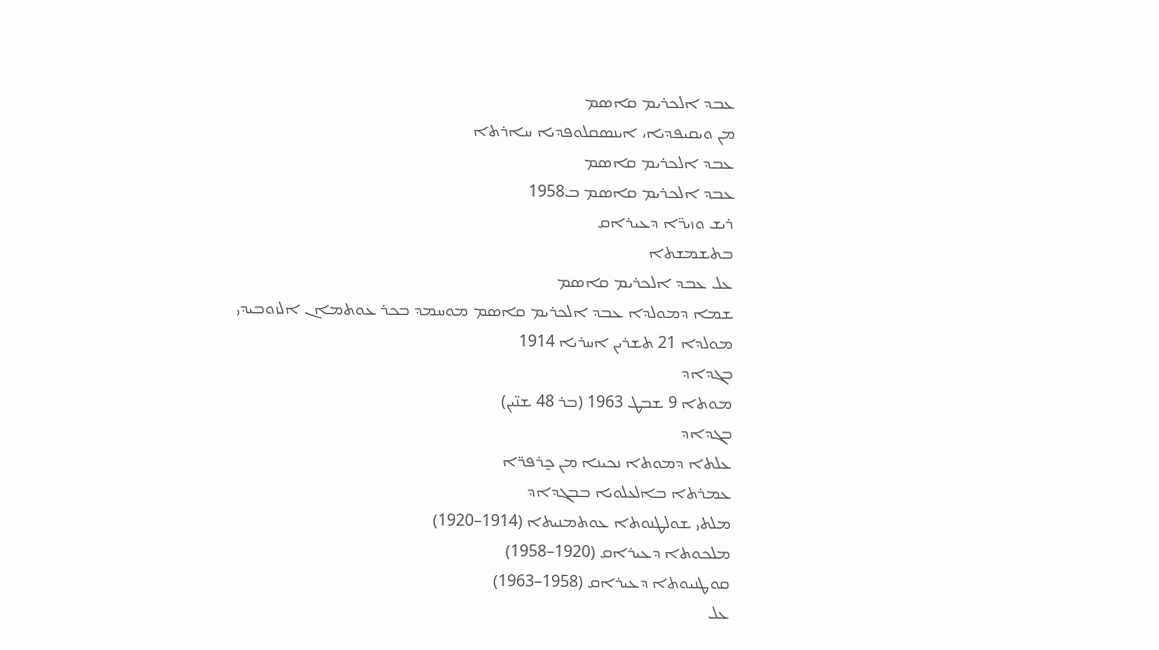ܥܒܕ ܐܠܟܪܝܡ ܩܐܣܡ
ܡܢ ܘܝܩܝܦܕܝܐ، ܐܝܢܣܩܠܘܦܕܝܐ ܚܐܪܬܐ
ܥܒܕ ܐܠܟܪܝܡ ܩܐܣܡ
ܥܒܕ ܐܠܟܪܝܡ ܩܐܣܡ ܒ1958
ܪܝܫ ܘܙܝܖ̈ܐ ܕܥܝܪܐܩ
ܒܬܫܡܫܬܐ
ܥܠ ܥܒܕ ܐܠܟܪܝܡ ܩܐܣܡ
ܫܡܐ ܕܡܘܠܕܐ ܥܒܕ ܐܠܟܪܝܡ ܩܐܣܡ ܡܘܚܡܕ ܒܟܪ ܥܘܬܡܐܢ ܐܠܙܘܒܝܕܝ
ܡܘܠܕܐ 21 ܬܫܪܝܢ ܐܚܪܝܐ 1914
ܒܓܕܐܕ
ܡܘܬܐ 9 ܫܒܛ 1963 (ܒܪ 48 ܫܢ̈ܝܢ)
ܒܓܕܐܕ
ܥܠܬܐ ܕܡܘܬܐ ܢܟܝܢܐ ܡܢ ܟ̰ܪܦܪ̈ܐ
ܥܡܪܬܐ ܒܐܠܥܠܘܝܐ ܒܒܓܕܐܕ
ܡܠܬܝ ܫܘܠܛܢܘܬܐ ܥܘܬܡܢܝܬܐ (1914–1920)
ܡܠܟܘܬܐ ܕܥܝܪܐܩ (1920–1958)
ܩܘܛܢܝܘܬܐ ܕܥܝܪܐܩ (1958–1963)
ܥܠ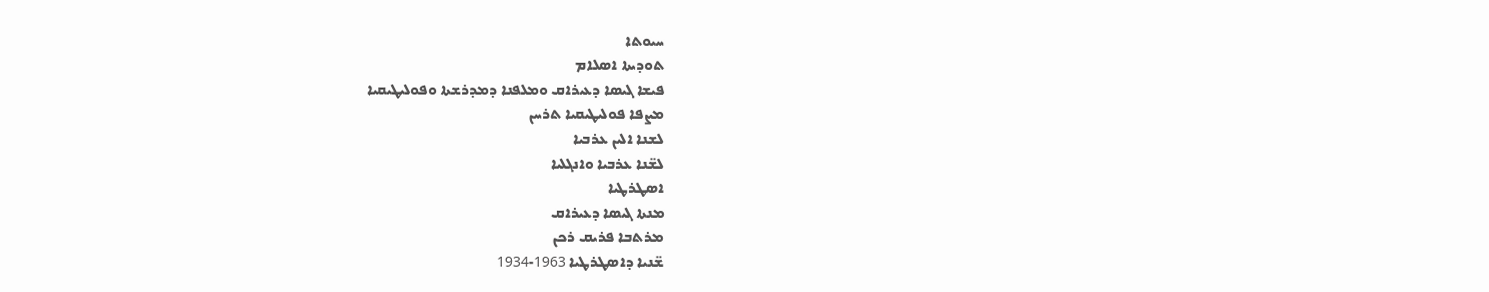ܚܝܘܬܐ
ܬܘܕܝܬܐ ܐܣܠܐܡ
ܦܝܫܐ ܓܝܣܐ ܕܥܝܪܐܩ ܘܡܠܦܢܐ ܕܡܕܪܫܬܐ ܘܦܘܠܝܛܝܩܝܐ
ܡܨܦܐ ܦܘܠܝܛܝܩܝܐ ܬܪܚܢ
ܠܫܢܐ ܐܠܝܢ ܥܪܒܝܐ
ܠܫ̈ܢܐ ܥܪܒܝܐ ܘܐܢܓܠܝܐ
ܐܣܛܪܛܝܐ
ܡܢܬܐ ܓܝܣܐ ܕܥܝܪܐܩ
ܡܪܬܒܐ ܦܪܝܩ ܪܟܢ
ܫ̈ܢܝܐ ܕܐܣܛܪܛܝܐ 1963-1934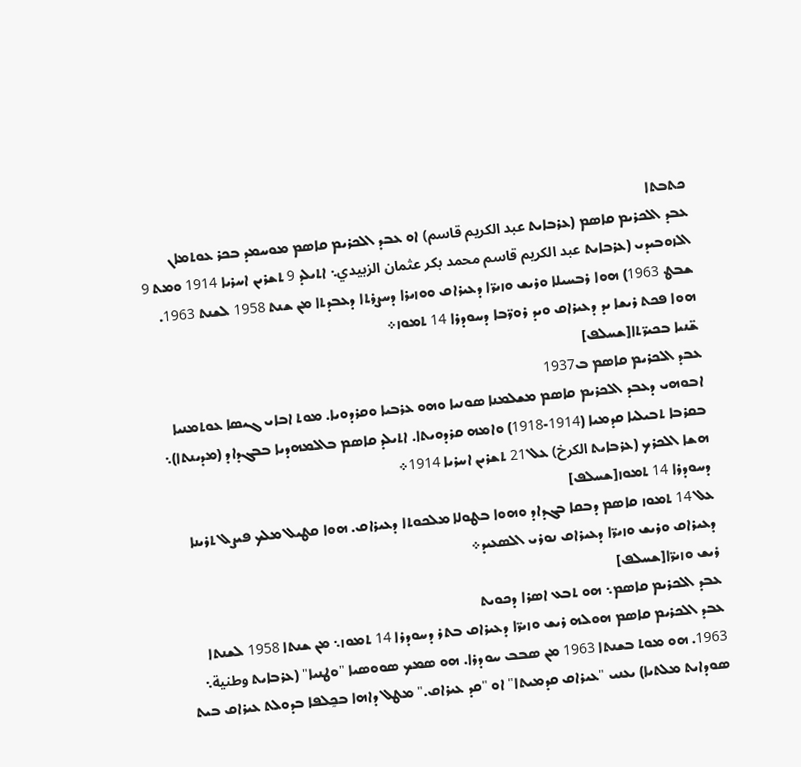ܟܬܒܬܐ
ܥܒܕ ܐܠܟܪܝܡ ܩܐܣܡ (ܥܪܒܐܝܬ عبد الكريم قاسم) ܐܘ ܥܒܕ ܐܠܟܪܝܡ ܩܐܣܡ ܡܘܚܡܕ ܒܟܪ ܥܘܬܡܐܢ ܐܠܙܘܒܝܕܝ (ܥܪܒܐܝܬ عبد الكريم قاسم محمد بكر عثمان الزبيدي܆ ܐܬܝܠܕ 9 ܬܫܪܝܢ ܐܚܪܝܐ 1914 ܘܡܬ 9 ܫܒܛ 1963) ܗܘܐ ܪܒܚܝܠܐ ܘܪܝܫ ܘܙܝܪ̈ܐ ܕܥܝܪܐܩ ܘܘܙܝܪܐ ܕܚܨܪܬܐ ܕܥܒܕܬܐ ܡܢ ܫܢܬ 1958 ܠܫܢܬ 1963. ܗܘܐ ܦܟܬ ܪܝܫܐ ܝܕ ܕܥܝܪܐܩ ܘܝܕ ܪܘܪ̈ܒܐ ܕܚܘܕܪܐ 14 ܬܡܘܙ܀
ܫ̈ܢܝܐ ܒܟܝܪ̈ܬܐ[ܫܚܠܦ]
ܥܒܕ ܐܠܟܪܝܡ ܩܐܣܡ ܒ1937
ܐܒܘܗܝ ܕܥܒܕ ܐܠܟܪܝܡ ܩܐܣܡ ܡܫܠܡܢܐ ܣܘܢܝܐ ܘܗܘ ܥܪܒܝܐ ܘܩܪܕܘܝܐ. ܡܘܬ ܐܒܐܝ ܓܝܣܐ ܥܘܬܡܢܝܐ ܒܩܪܒܐ ܬܒܝܠܝܐ ܩܕܡܝܐ (1914-1918) ܘܐܡܗ ܩܪܕܘܝܬܐ. ܐܬܝܠܕ ܩܐܣܡ ܒܐܠܡܗܕܝܐ ܒܒܓܕܐܕ (ܡܕܝܢܬܐ)܆ ܗܫܐ ܐܠܟܪܟ (ܥܪܒܐܝܬ الكرخ) ܥܠ 21 ܬܫܪܝܢ ܐܚܪܝܐ 1914܀
ܕܚܘܕܪܐ 14 ܬܡܘܙ[ܫܚܠܦ]
ܥܠ 14 ܬܡܘܙ ܩܐܣܡ ܕܒܩܐ ܒܓܕܐܕ ܘܗܘܐ ܒܛܘܠܐ ܡܠܟܘܬܐ ܕܥܝܪܐܩ. ܗܘܐ ܩܛܝܠ ܡܠܟ ܦܝܨܠ ܬܪܝܢܐ ܕܥܝܪܐܩ ܘܪܝܫ ܘܙܝܖ̈ܐ ܕܥܝܪܐܩ ܢܘܪܝ ܐܠܣܥܝܕ܀
ܪܝܫ ܘܙܝܖ̈ܐ[ܫܚܠܦ]
ܥܒܕ ܐܠܟܪܝܡ ܩܐܣܡ܆ ܗܘ ܬܒܥ ܐܣܪܐ ܕܟܘܝܬ
ܥܒܕ ܐܠܟܪܝܡ ܩܐܣܡ ܗܘܠܗ ܪܝܫ ܘܙܝܖ̈ܐ ܕܥܝܪܐܩ ܒܬܪ ܕܚܘܕܪܐ 14 ܬܡܘܙ܆ ܡܢ ܫܢܬܐ 1958 ܠܫܢܬܐ 1963. ܗܘ ܡܘܬ ܒܫܢܬܐ 1963 ܡܢ ܣܒܒ ܚܘܕܪܐ. ܗܘ ܣܡܟ ܣܘܘܣܝܐ "ܘܛܢܝܐ" (ܥܪܒܐܝܬ وطنية܆ ܣܘܕܐܝܬ ܡܠܬܝܐ) ܝܥܢܝ "ܥܝܪܐܩ ܩܕܡܝܬܐ" ܐܘ "ܩܕ ܥܝܪܐܩ." ܡܛܠ ܕܐܗܐ ܒܟ̰ܠܦܐ ܒܕܘܠܬ ܥܝܪܐܩ ܒܝܬ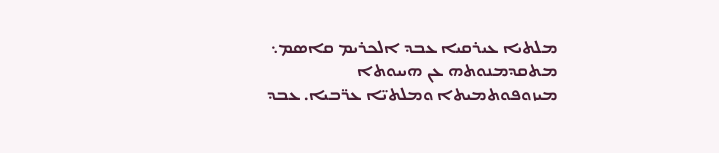ܡܠܬܝܐ ܥܝܪܩܝܐ ܥܒܕ ܐܠܟܪܝܡ ܩܐܣܡ܆ ܡܬܩܕܡܢܘܬܗ ܥܢ ܗܝܝܘܬܐ ܡܝܙܘܦܘܬܡܝܬܐ ܘܡܠܬܝ̈ܐ ܥܪ̈ܒܝܐ. ܥܒܕ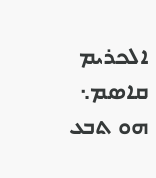ܐܠܟܪܝܡ ܩܐܣܡ܆ ܗܘ ܬܒܥ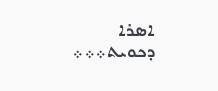ܐܣܪܐ ܕܟܘܝܬ܀܀܀